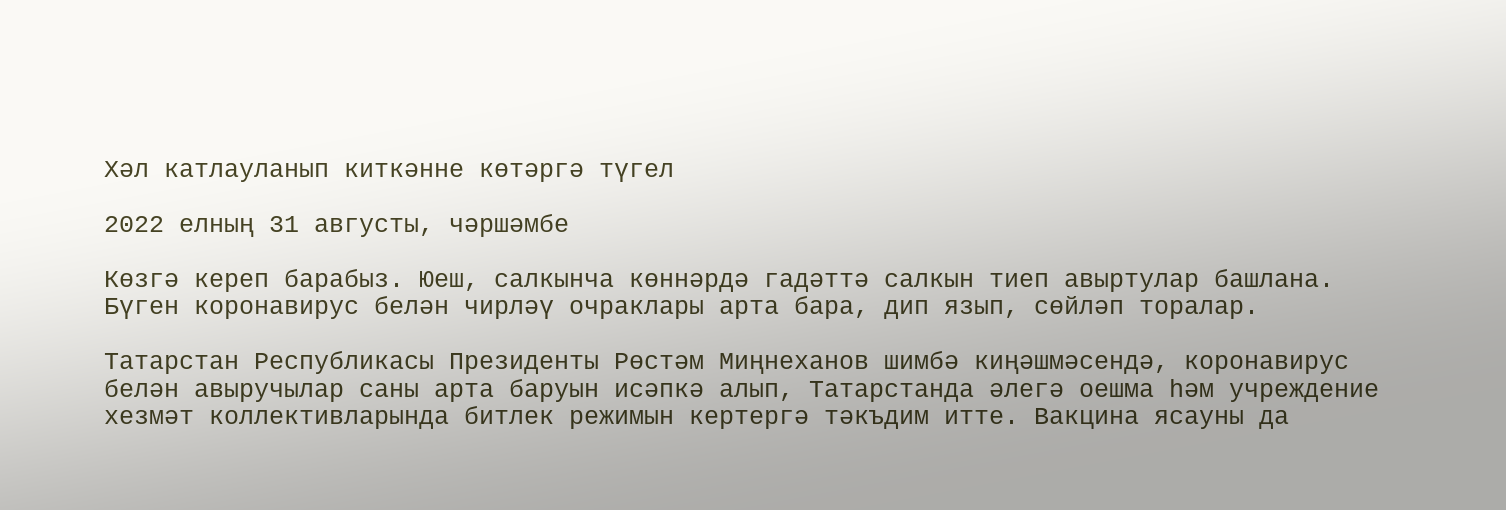Хәл катлауланып киткәнне көтәргә түгел

2022 елның 31 августы, чәршәмбе

Көзгә кереп барабыз. Юеш, салкынча көннәрдә гадәттә салкын тиеп авыртулар башлана. Бүген коронавирус белән чирләү очраклары арта бара, дип язып, сөйләп торалар.

Татарстан Республикасы Президенты Рөстәм Миңнеханов шимбә киңәшмәсендә, коронавирус белән авыручылар саны арта баруын исәпкә алып, Татарстанда әлегә оешма һәм учреждение хезмәт коллективларында битлек режимын кертергә тәкъдим итте. Вакцина ясауны да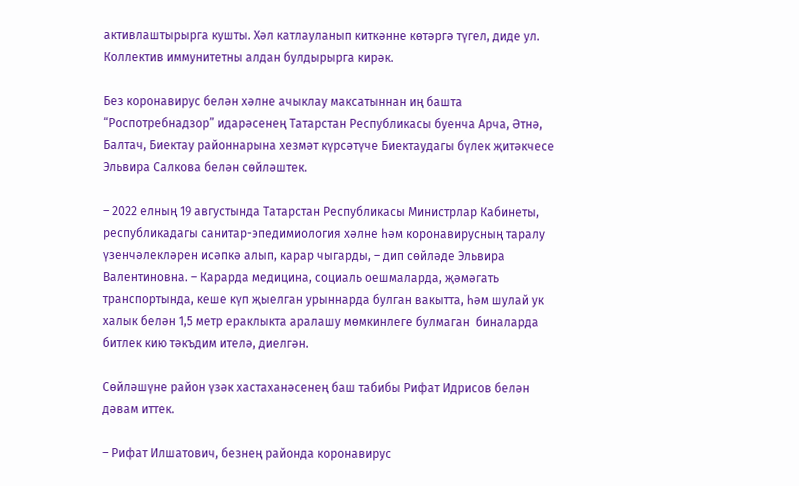активлаштырырга кушты. Хәл катлауланып киткәнне көтәргә түгел, диде ул. Коллектив иммунитетны алдан булдырырга кирәк.

Без коронавирус белән хәлне ачыклау максатыннан иң башта “Роспотребнадзор” идарәсенең Татарстан Республикасы буенча Арча, Әтнә, Балтач, Биектау районнарына хезмәт күрсәтүче Биектаудагы бүлек җитәкчесе Эльвира Салкова белән сөйләштек.

– 2022 елның 19 августында Татарстан Республикасы Министрлар Кабинеты, республикадагы санитар-эпедимиология хәлне һәм коронавирусның таралу үзенчәлекләрен исәпкә алып, карар чыгарды, – дип сөйләде Эльвира Валентиновна. – Карарда медицина, социаль оешмаларда, җәмәгать транспортында, кеше күп җыелган урыннарда булган вакытта, һәм шулай ук  халык белән 1,5 метр ераклыкта аралашу мөмкинлеге булмаган  биналарда битлек кию тәкъдим ителә, диелгән.

Сөйләшүне район үзәк хастаханәсенең баш табибы Рифат Идрисов белән дәвам иттек.

– Рифат Илшатович, безнең районда коронавирус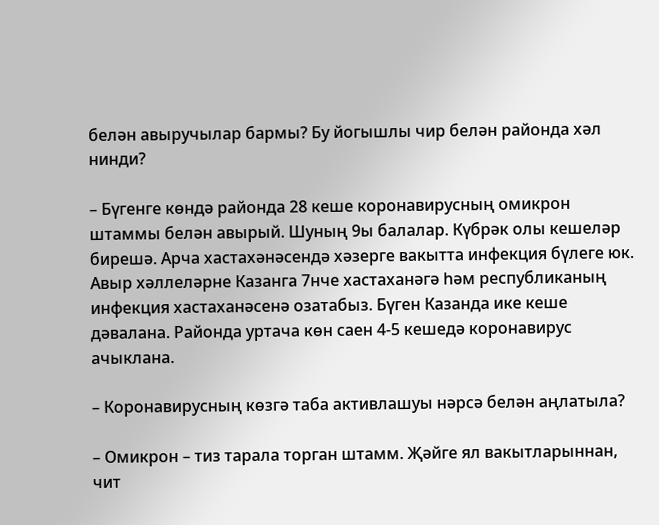белән авыручылар бармы? Бу йогышлы чир белән районда хәл нинди?

– Бүгенге көндә районда 28 кеше коронавирусның омикрон штаммы белән авырый. Шуның 9ы балалар. Күбрәк олы кешеләр бирешә. Арча хастахәнәсендә хәзерге вакытта инфекция бүлеге юк. Авыр хәллеләрне Казанга 7нче хастаханәгә һәм республиканың инфекция хастаханәсенә озатабыз. Бүген Казанда ике кеше дәвалана. Районда уртача көн саен 4-5 кешедә коронавирус ачыклана.

– Коронавирусның көзгә таба активлашуы нәрсә белән аңлатыла?

– Омикрон – тиз тарала торган штамм. Җәйге ял вакытларыннан, чит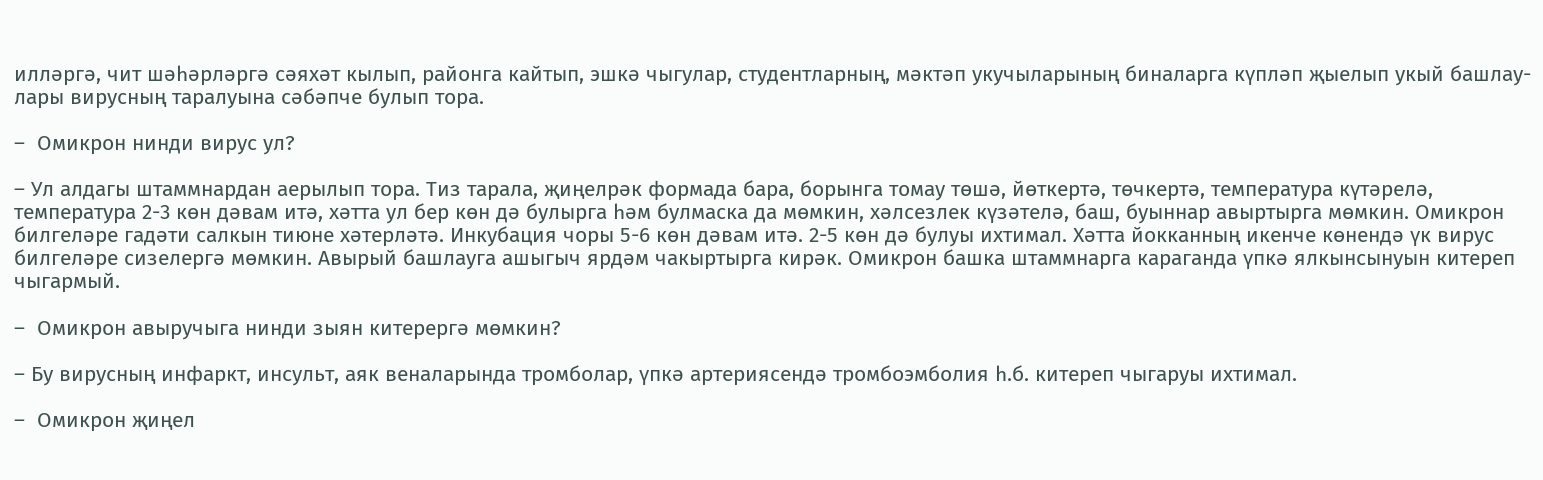илләргә, чит шәһәрләргә сәяхәт кылып, районга кайтып, эшкә чыгулар, студентларның, мәктәп укучыларының биналарга күпләп җыелып укый башлау-лары вирусның таралуына сәбәпче булып тора.

–  Омикрон нинди вирус ул?

– Ул алдагы штаммнардан аерылып тора. Тиз тарала, җиңелрәк формада бара, борынга томау төшә, йөткертә, төчкертә, температура күтәрелә, температура 2-3 көн дәвам итә, хәтта ул бер көн дә булырга һәм булмаска да мөмкин, хәлсезлек күзәтелә, баш, буыннар авыртырга мөмкин. Омикрон билгеләре гадәти салкын тиюне хәтерләтә. Инкубация чоры 5-6 көн дәвам итә. 2-5 көн дә булуы ихтимал. Хәтта йокканның икенче көнендә үк вирус билгеләре сизелергә мөмкин. Авырый башлауга ашыгыч ярдәм чакыртырга кирәк. Омикрон башка штаммнарга караганда үпкә ялкынсынуын китереп чыгармый.

–  Омикрон авыручыга нинди зыян китерергә мөмкин?

– Бу вирусның инфаркт, инсульт, аяк веналарында тромболар, үпкә артериясендә тромбоэмболия һ.б. китереп чыгаруы ихтимал.

–  Омикрон җиңел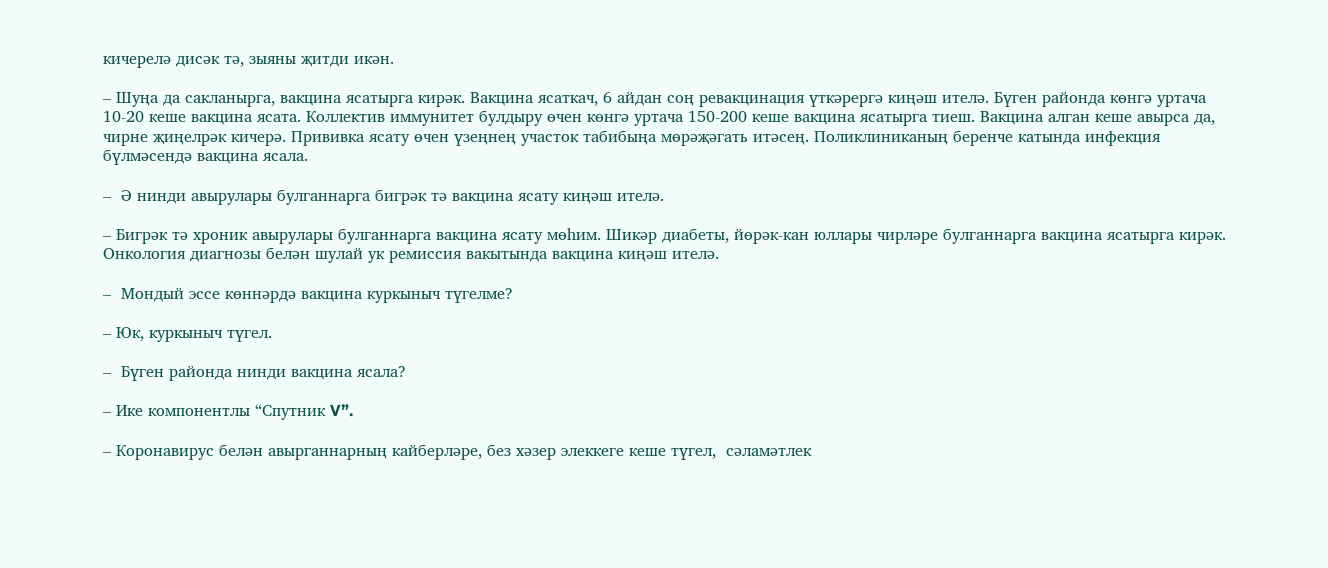кичерелә дисәк тә, зыяны җитди икән.

– Шуңа да сакланырга, вакцина ясатырга кирәк. Вакцина ясаткач, 6 айдан соң ревакцинация үткәрергә киңәш ителә. Бүген районда көнгә уртача 10-20 кеше вакцина ясата. Коллектив иммунитет булдыру өчен көнгә уртача 150-200 кеше вакцина ясатырга тиеш. Вакцина алган кеше авырса да, чирне җиңелрәк кичерә. Прививка ясату өчен үзеңнең участок табибыңа мөрәҗәгать итәсең. Поликлиниканың беренче катында инфекция бүлмәсендә вакцина ясала.

–  Ә нинди авырулары булганнарга бигрәк тә вакцина ясату киңәш ителә.

– Бигрәк тә хроник авырулары булганнарга вакцина ясату мөһим. Шикәр диабеты, йөрәк-кан юллары чирләре булганнарга вакцина ясатырга кирәк. Онкология диагнозы белән шулай ук ремиссия вакытында вакцина киңәш ителә.

–  Мондый эссе көннәрдә вакцина куркыныч түгелме?

– Юк, куркыныч түгел.

–  Бүген районда нинди вакцина ясала?

– Ике компонентлы “Спутник V”.

– Коронавирус белән авырганнарның кайберләре, без хәзер элеккеге кеше түгел,  сәламәтлек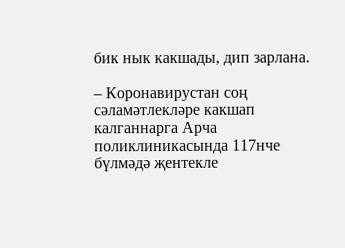бик нык какшады, дип зарлана.

– Коронавирустан соң сәламәтлекләре какшап калганнарга Арча поликлиникасында 117нче бүлмәдә җентекле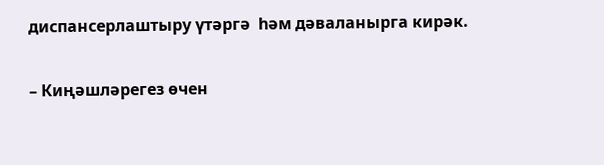диспансерлаштыру үтәргә  һәм дәваланырга кирәк.

– Киңәшләрегез өчен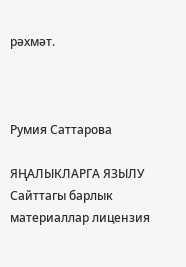рәхмәт.



Румия Саттарова

ЯҢАЛЫКЛАРГА ЯЗЫЛУ
Сайттагы барлык материаллар лицензия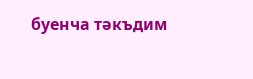буенча тәкъдим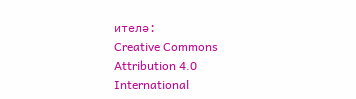ителә:
Creative Commons Attribution 4.0 International